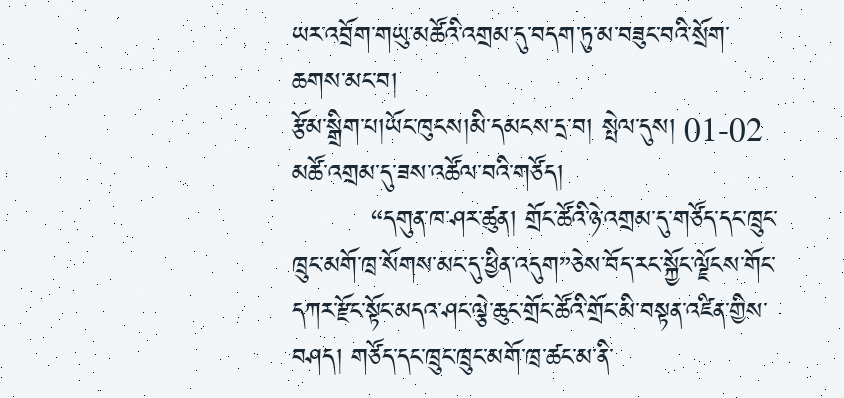ཡར་འབྲོག་གཡུ་མཚོའི་འགྲམ་དུ་བདག་ཏུ་མ་བཟུང་བའི་སྲོག་ཆགས་མང་བ།
རྩོམ་སྒྲིག་པ།ཡོང་ཁུངས།མི་དམངས་དྲ་བ། སྤེལ་དུས། 01-02
མཚོ་འགྲམ་དུ་ཟས་འཚོལ་བའི་གཙོད།
         “དགུན་ཁ་ཤར་ཚུན། གྲོང་ཚོའི་ཉེ་འགྲམ་དུ་གཙོད་དང་ཁྲུང་ཁྲུང་མགོ་ཁྲ་སོགས་མང་དུ་ཕྱིན་འདུག”ཅེས་བོད་རང་སྐྱོང་ལྗོངས་གོང་དཀར་རྫོང་སྟོང་མདའ་ཤང་ལྕེ་ཆུང་གྲོང་ཚོའི་གྲོང་མི་བསྟན་འཛིན་གྱིས་བཤད། གཙོད་དང་ཁྲུང་ཁྲུང་མགོ་ཁྲ་ཚང་མ་ནི་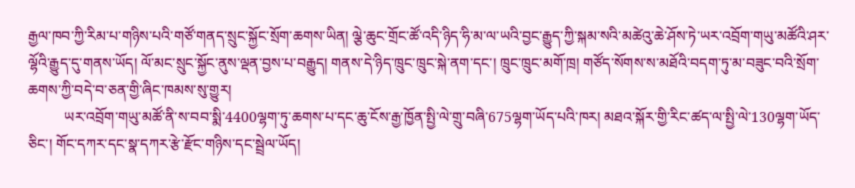རྒྱལ་ཁབ་ཀྱི་རིམ་པ་གཉིས་པའི་གཙོ་གནད་སྲུང་སྐྱོང་སྲོག་ཆགས་ཡིན། ལྕེ་ཆུང་གྲོང་ཚོ་འདི་ཉིད་ཧི་མ་ལ་ཡའི་བྱང་རྒྱུད་ཀྱི་སྐམ་སའི་མཚེའུ་ཆེ་ཤོས་ཏེ་ཡར་འབྲོག་གཡུ་མཚོའི་ཤར་ལྷོའི་རྒྱུད་དུ་གནས་ཡོད། ལོ་མང་སྲུང་སྐྱོང་ནུས་ལྡན་བྱས་པ་བརྒྱུད། གནས་དེ་ཉིད་ཁྲུང་ཁྲུང་སྐེ་ནག་དང་། ཁྲུང་ཁྲུང་མགོ་ཁྲ། གཙོད་སོགས་ས་མཐོའི་བདག་ཏུ་མ་བཟུང་བའི་སྲོག་ཆགས་ཀྱི་བདེ་བ་ཅན་གྱི་ཞིང་ཁམས་སུ་གྱུར།
          ཡར་འབྲོག་གཡུ་མཚོ་ནི་ས་བབ་སྨི་4400ལྷག་ཏུ་ཆགས་པ་དང་ཆུ་ངོས་རྒྱ་ཁྱོན་སྤྱི་ལེ་གྲུ་བཞི་675ལྷག་ཡོད་པའི་ཁར། མཐའ་སྐོར་གྱི་རིང་ཚད་ལ་སྤྱི་ལེ་130ལྷག་ཡོད་ཅིང་། གོང་དཀར་དང་སྣ་དཀར་རྩེ་རྫོང་གཉིས་དང་སྦྲེལ་ཡོད།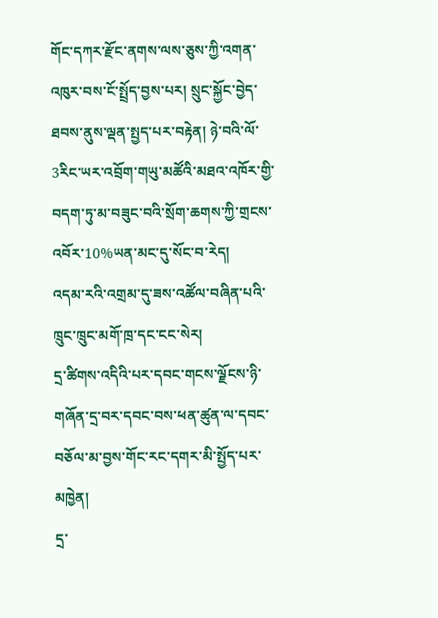གོང་དཀར་རྫོང་ནགས་ལས་ཅུས་ཀྱི་འགན་འཁུར་བས་ངོ་སྤྲོད་བྱས་པར། སྲུང་སྐྱོང་བྱེད་ཐབས་ནུས་ལྡན་སྤྱད་པར་བརྟེན། ཉེ་བའི་ལོ་3རིང་ཡར་འབྲོག་གཡུ་མཚོའི་མཐའ་འཁོར་གྱི་བདག་ཏུ་མ་བཟུང་བའི་སྲོག་ཆགས་ཀྱི་གྲངས་འབོར་10%ཡན་མང་དུ་སོང་བ་རེད།
འདམ་རའི་འགྲམ་དུ་ཟས་འཚོལ་བཞིན་པའི་ཁྲུང་ཁྲུང་མགོ་ཁྲ་དང་ངང་སེར།
དྲ་ཚིགས་འདིའི་པར་དབང་གངས་ལྗོངས་ཉི་གཞོན་དྲ་བར་དབང་བས་ཕན་ཚུན་ལ་དབང་བཅོལ་མ་བྱས་གོང་རང་དགར་མི་སྤྱོད་པར་མཁྱེན།
དྲ་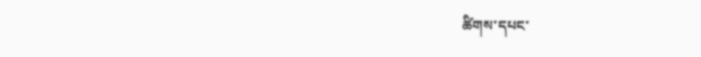ཚིགས་དཔང་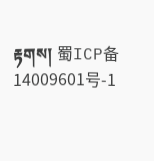རྟགས། 蜀ICP备14009601号-1